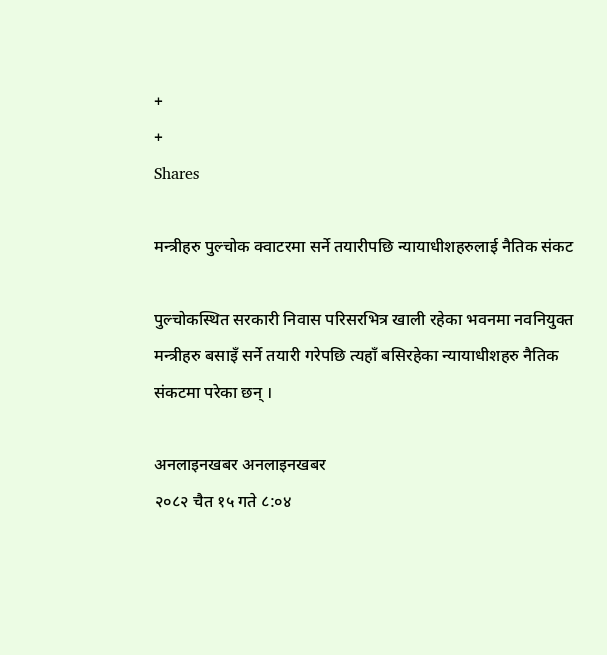+
+
Shares

मन्त्रीहरु पुल्चोक क्वाटरमा सर्ने तयारीपछि न्यायाधीशहरुलाई नैतिक संकट

पुल्चोकस्थित सरकारी निवास परिसरभित्र खाली रहेका भवनमा नवनियुक्त मन्त्रीहरु बसाइँ सर्ने तयारी गरेपछि त्यहाँ बसिरहेका न्यायाधीशहरु नैतिक संकटमा परेका छन् ।

अनलाइनखबर अनलाइनखबर
२०८२ चैत १५ गते ८:०४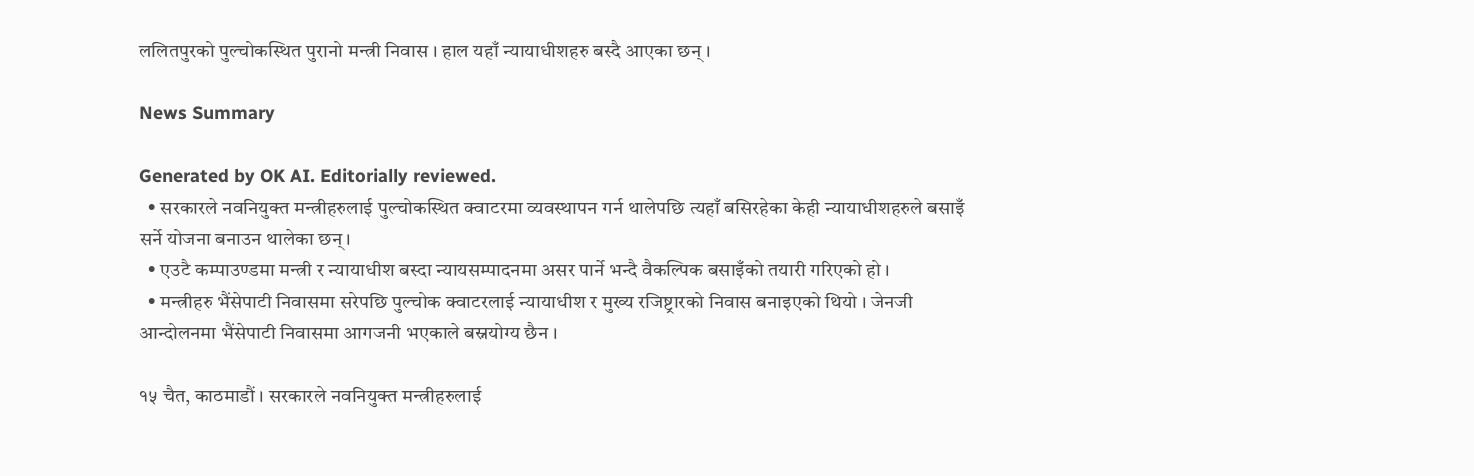ललितपुरको पुल्चोकस्थित पुरानो मन्त्री निवास । हाल यहाँ न्यायाधीशहरु बस्दै आएका छन् ।

News Summary

Generated by OK AI. Editorially reviewed.
  • सरकारले नवनियुक्त मन्त्रीहरुलाई पुल्चोकस्थित क्वाटरमा व्यवस्थापन गर्न थालेपछि त्यहाँ बसिरहेका केही न्यायाधीशहरुले बसाइँ सर्ने योजना बनाउन थालेका छन्।
  • एउटै कम्पाउण्डमा मन्त्री र न्यायाधीश बस्दा न्यायसम्पादनमा असर पार्ने भन्दै वैकल्पिक बसाइँको तयारी गरिएको हो ।
  • मन्त्रीहरु भैंसेपाटी निवासमा सरेपछि पुल्चोक क्वाटरलाई न्यायाधीश र मुख्य रजिष्ट्रारको निवास बनाइएको थियो । जेनजी आन्दोलनमा भैंसेपाटी निवासमा आगजनी भएकाले बस्नयोग्य छैन ।

१५ चैत, काठमाडौं । सरकारले नवनियुक्त मन्त्रीहरुलाई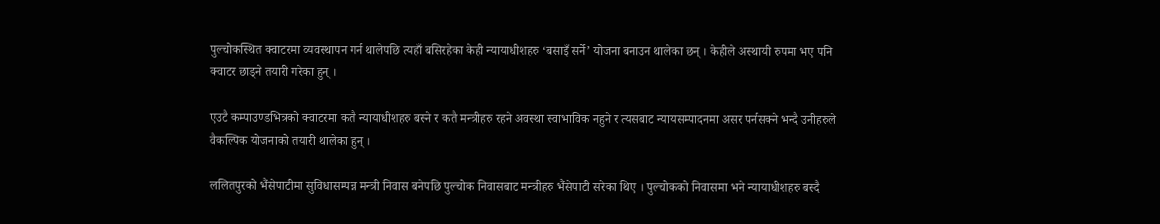पुल्चोकस्थित क्वाटरमा व्यवस्थापन गर्न थालेपछि त्यहाँ बसिरहेका केही न्यायाधीशहरु ‘बसाइँ सर्ने’ योजना बनाउन थालेका छन् । केहीले अस्थायी रुपमा भए पनि क्वाटर छाड्ने तयारी गरेका हुन् ।

एउटै कम्पाउण्डभित्रको क्वाटरमा कतै न्यायाधीशहरु बस्ने र कतै मन्त्रीहरु रहने अवस्था स्वाभाविक नहुने र त्यसबाट न्यायसम्पादनमा असर पर्नसक्ने भन्दै उनीहरुले वैकल्पिक योजनाको तयारी थालेका हुन् ।

ललितपुरको भैंसेपाटीमा सुविधासम्पन्न मन्त्री निवास बनेपछि पुल्चोक निवासबाट मन्त्रीहरु भैंसेपाटी सरेका थिए । पुल्चोकको निवासमा भने न्यायाधीशहरु बस्दै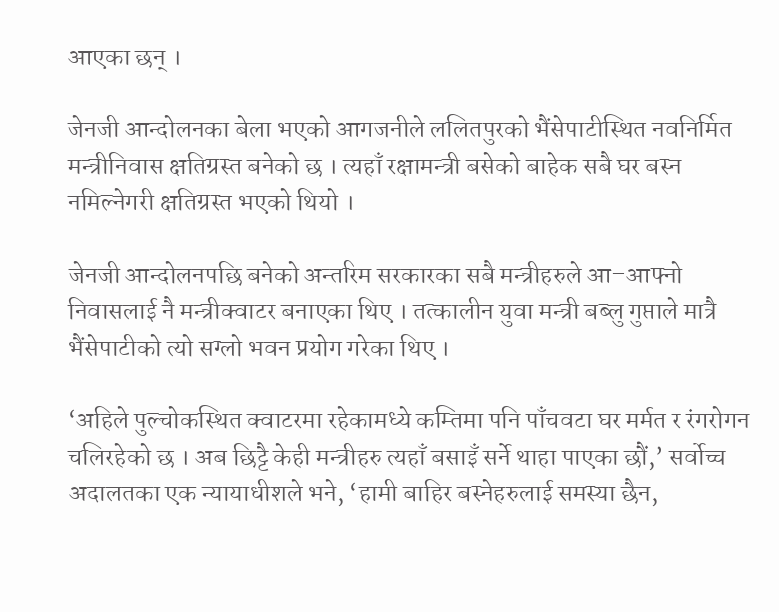आएका छन् ।

जेनजी आन्दोलनका बेला भएको आगजनीले ललितपुरको भैंसेपाटीस्थित नवनिर्मित मन्त्रीनिवास क्षतिग्रस्त बनेको छ । त्यहाँ रक्षामन्त्री बसेको बाहेक सबै घर बस्न नमिल्नेगरी क्षतिग्रस्त भएको थियो ।

जेनजी आन्दोलनपछि बनेको अन्तरिम सरकारका सबै मन्त्रीहरुले आ–आफ्नो निवासलाई नै मन्त्रीक्वाटर बनाएका थिए । तत्कालीन युवा मन्त्री बब्लु गुप्ताले मात्रै भैंसेपाटीको त्यो सग्लो भवन प्रयोग गरेका थिए ।

‘अहिले पुल्चोकस्थित क्वाटरमा रहेकामध्ये कम्तिमा पनि पाँचवटा घर मर्मत र रंगरोगन चलिरहेको छ । अब छिट्टै केही मन्त्रीहरु त्यहाँ बसाइँ सर्ने थाहा पाएका छौं,’ सर्वोच्च अदालतका एक न्यायाधीशले भने, ‘हामी बाहिर बस्नेहरुलाई समस्या छैन,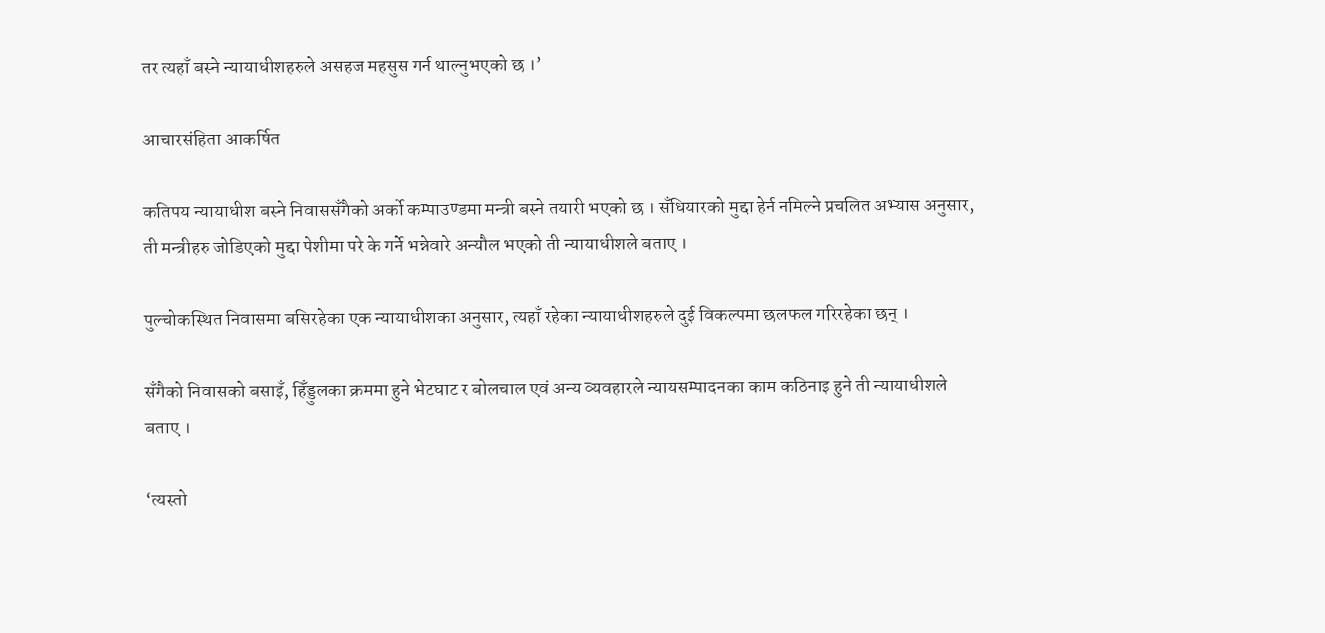तर त्यहाँ बस्ने न्यायाधीशहरुले असहज महसुस गर्न थाल्नुभएको छ ।’

आचारसंहिता आकर्षित

कतिपय न्यायाधीश बस्ने निवाससँगैको अर्को कम्पाउण्डमा मन्त्री बस्ने तयारी भएको छ । सँधियारको मुद्दा हेर्न नमिल्ने प्रचलित अभ्यास अनुसार, ती मन्त्रीहरु जोडिएको मुद्दा पेशीमा परे के गर्ने भन्नेवारे अन्यौल भएको ती न्यायाधीशले बताए ।

पुल्चोकस्थित निवासमा बसिरहेका एक न्यायाधीशका अनुसार, त्यहाँ रहेका न्यायाधीशहरुले दुई विकल्पमा छलफल गरिरहेका छन् ।

सँगैको निवासको बसाइँ, हिँड्डुलका क्रममा हुने भेटघाट र बोलचाल एवं अन्य व्यवहारले न्यायसम्पादनका काम कठिनाइ हुने ती न्यायाधीशले बताए ।

‘त्यस्तो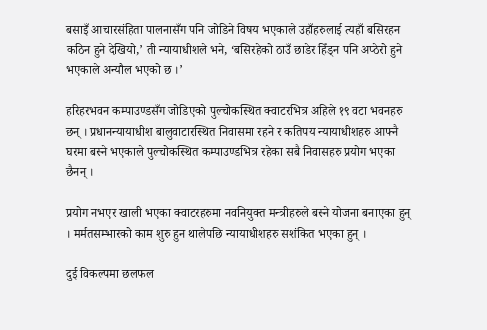बसाइँ आचारसंहिता पालनासँग पनि जोडिने विषय भएकाले उहाँहरुलाई त्यहाँ बसिरहन कठिन हुने देखियो,’ ती न्यायाधीशले भने, ‘बसिरहेको ठाउँ छाडेर हिँड्न पनि अप्ठेरो हुने भएकाले अन्यौल भएको छ ।’

हरिहरभवन कम्पाउण्डसँग जोडिएको पुल्चोकस्थित क्वाटरभित्र अहिले १९ वटा भवनहरु छन् । प्रधानन्यायाधीश बालुवाटारस्थित निवासमा रहने र कतिपय न्यायाधीशहरु आफ्नै घरमा बस्ने भएकाले पुल्चोकस्थित कम्पाउण्डभित्र रहेका सबै निवासहरु प्रयोग भएका छैनन् ।

प्रयोग नभएर खाली भएका क्वाटरहरुमा नवनियुक्त मन्त्रीहरुले बस्ने योजना बनाएका हुन् । मर्मतसम्भारको काम शुरु हुन थालेपछि न्यायाधीशहरु सशंकित भएका हुन् ।

दुई विकल्पमा छलफल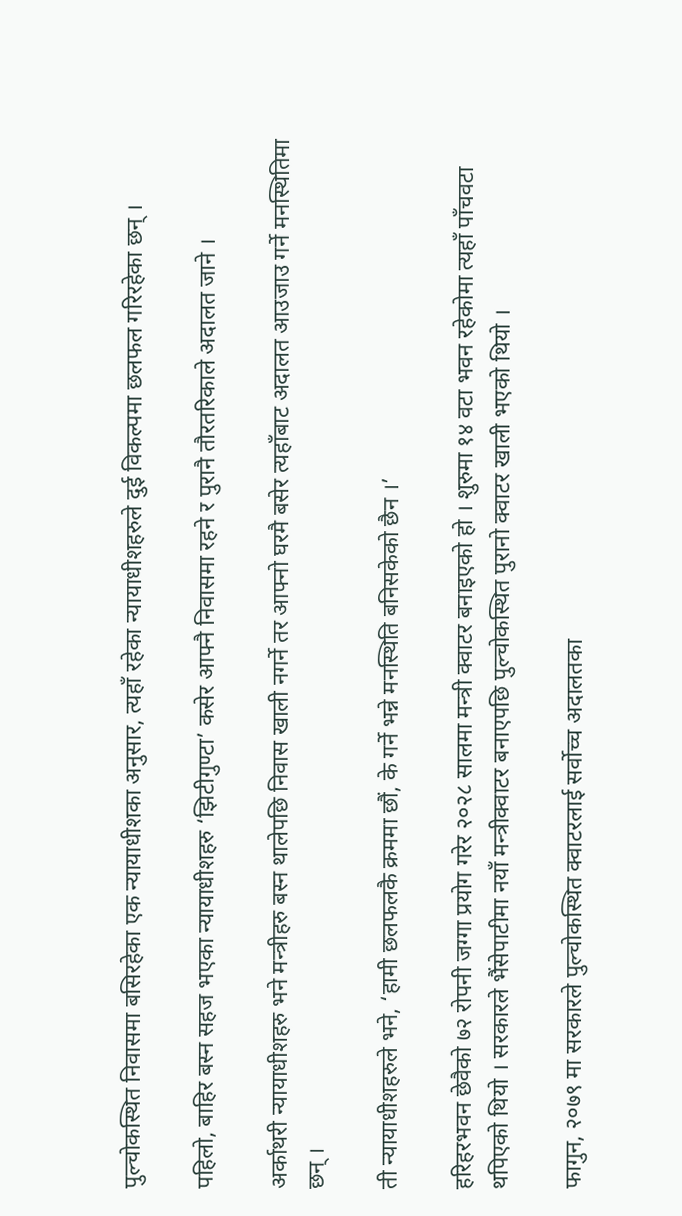पुल्चोकस्थित निवासमा बसिरहेका एक न्यायाधीशका अनुसार, त्यहाँ रहेका न्यायाधीशहरुले दुई विकल्पमा छलफल गरिरहेका छन् ।

पहिलो, बाहिर बस्न सहज भएका न्यायाधीशहरु ‘झिटीगुण्टा’ कसेर आफ्नै निवासमा रहने र पुरानै तौरतरिकाले अदालत जाने ।

अर्काथरी न्यायाधीशहरु भने मन्त्रीहरु बस्न थालेपछि निवास खाली नगर्ने तर आफ्नो घरमै बसेर त्यहाँबाट अदालत आउजाउ गर्ने मनस्थितिमा छन् ।

ती न्यायाधीशहरुले भने, ‘हामी छलफलकै क्रममा छौं, के गर्ने भन्ने मनस्थिति बनिसकेको छैन ।’

हरिहरभवन छेवैको ७२ रोपनी जग्गा प्रयोग गरेर २०२८ सालमा मन्त्री क्वाटर बनाइएको हो । शुरुमा १४ वटा भवन रहेकोमा त्यहाँ पाँचवटा थपिएको थियो । सरकारले भैंसेपाटीमा नयाँ मन्त्रीक्वाटर बनाएपछि पुल्चोकस्थित पुरानो क्वाटर खाली भएको थियो ।

फागुन, २०७९ मा सरकारले पुल्चोकस्थित क्वाटरलाई सर्वोच्च अदालतका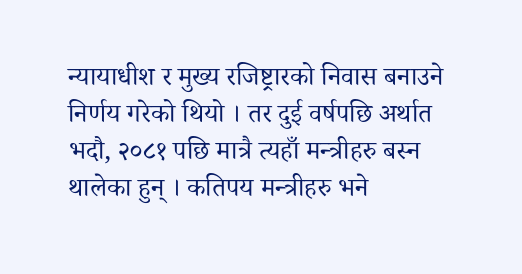न्यायाधीश र मुख्य रजिष्ट्रारको निवास बनाउने निर्णय गरेको थियो । तर दुई वर्षपछि अर्थात भदौ, २०८१ पछि मात्रै त्यहाँ मन्त्रीहरु बस्न थालेका हुन् । कतिपय मन्त्रीहरु भने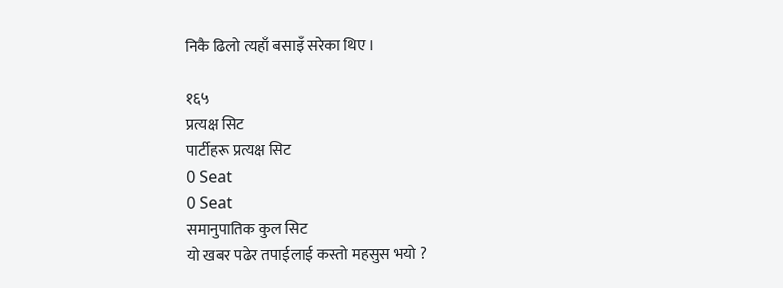निकै ढिलो त्यहाँ बसाइँ सरेका थिए ।

१६५
प्रत्यक्ष सिट
पार्टीहरू प्रत्यक्ष सिट
0 Seat
0 Seat
समानुपातिक कुल सिट
यो खबर पढेर तपाईलाई कस्तो महसुस भयो ?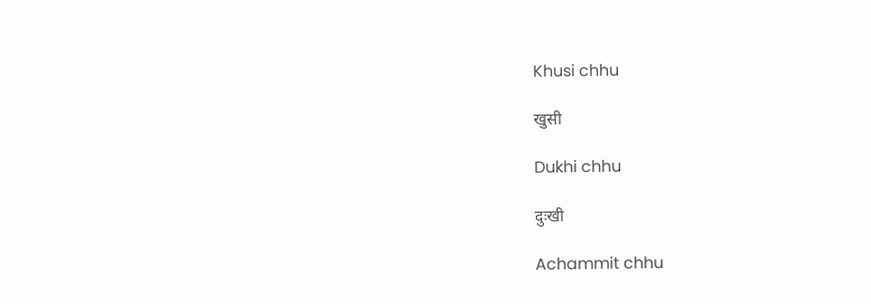Khusi chhu

खुसी

Dukhi chhu

दुःखी

Achammit chhu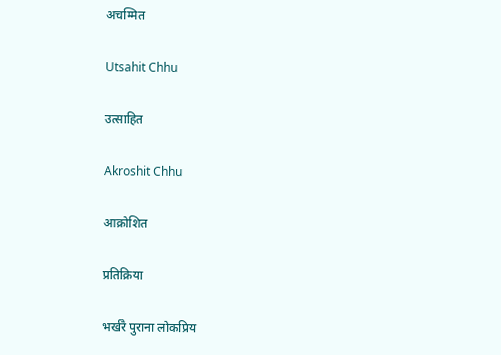अचम्मित

Utsahit Chhu

उत्साहित

Akroshit Chhu

आक्रोशित

प्रतिक्रिया

भर्खरै पुराना लोकप्रिय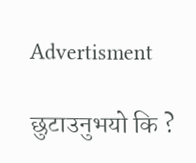Advertisment

छुटाउनुभयो कि ?